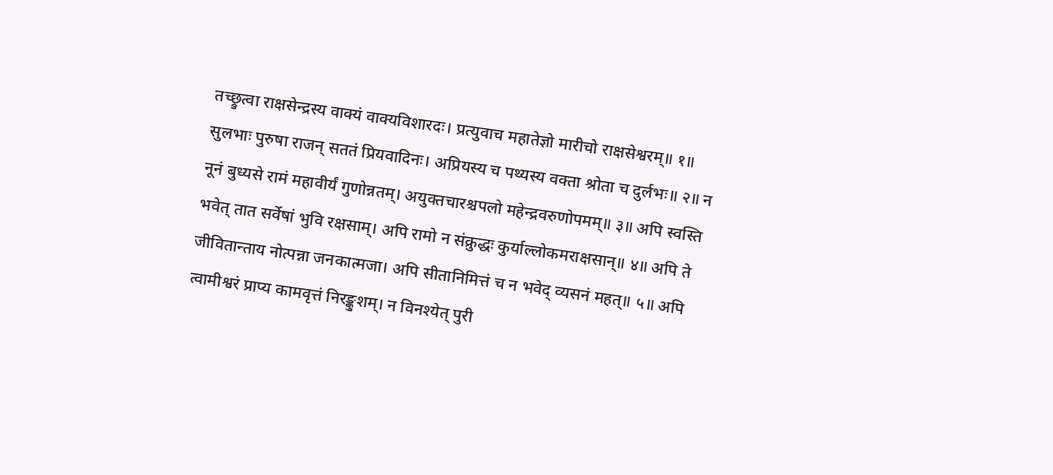तच्छ्रुत्वा राक्षसेन्द्रस्य वाक्यं वाक्यविशारदः। प्रत्युवाच महातेज्ञो मारीचो राक्षसेश्वरम्॥ १॥ सुलभाः पुरुषा राजन् सततं प्रियवादिनः। अप्रियस्य च पथ्यस्य वक्ता श्रोता च दुर्लभः॥ २॥ न नूनं बुध्यसे रामं महावीर्यं गुणोन्नतम्। अयुक्तचारश्चपलो महेन्द्रवरुणोपमम्॥ ३॥ अपि स्वस्ति भवेत् तात सर्वेषां भुवि रक्षसाम्। अपि रामो न संक्रुद्धः कुर्याल्लोकमराक्षसान्॥ ४॥ अपि ते जीवितान्ताय नोत्पन्ना जनकात्मजा। अपि सीतानिमित्तं च न भवेद् व्यसनं महत्॥ ५॥ अपि त्वामीश्वरं प्राप्य कामवृत्तं निरङ्कुशम्। न विनश्येत् पुरी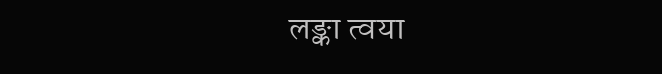लङ्का त्वया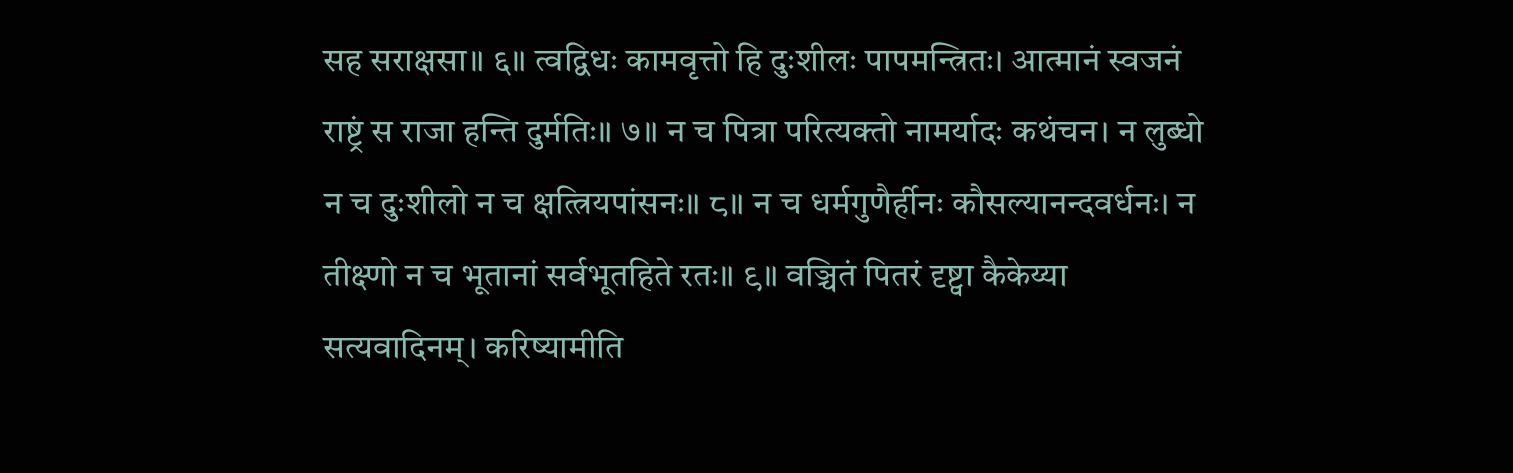सह सराक्षसा॥ ६॥ त्वद्विधः कामवृत्तो हि दुःशीलः पापमन्त्रितः। आत्मानं स्वजनं राष्ट्रं स राजा हन्ति दुर्मतिः॥ ७॥ न च पित्रा परित्यक्तो नामर्यादः कथंचन। न लुब्धो न च दुःशीलो न च क्षत्त्रियपांसनः॥ ८॥ न च धर्मगुणैर्हीनः कौसल्यानन्दवर्धनः। न तीक्ष्णो न च भूतानां सर्वभूतहिते रतः॥ ९॥ वञ्चितं पितरं दृष्ट्वा कैकेय्या सत्यवादिनम्। करिष्यामीति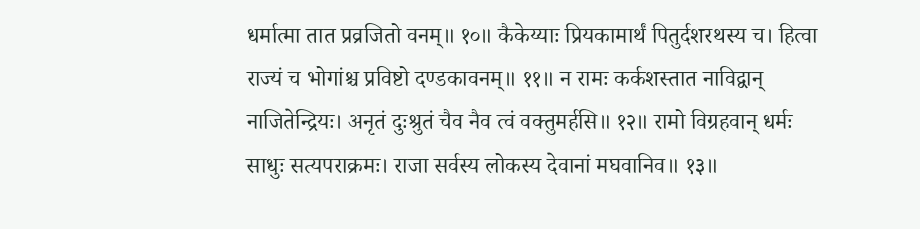धर्मात्मा तात प्रव्रजितो वनम्॥ १०॥ कैकेय्याः प्रियकामार्थं पितुर्दशरथस्य च। हित्वा राज्यं च भोगांश्च प्रविष्टो दण्डकावनम्॥ ११॥ न रामः कर्कशस्तात नाविद्वान् नाजितेन्द्रियः। अनृतं दुःश्रुतं चैव नैव त्वं वक्तुमर्हसि॥ १२॥ रामो विग्रहवान् धर्मः साधुः सत्यपराक्रमः। राजा सर्वस्य लोकस्य देवानां मघवानिव॥ १३॥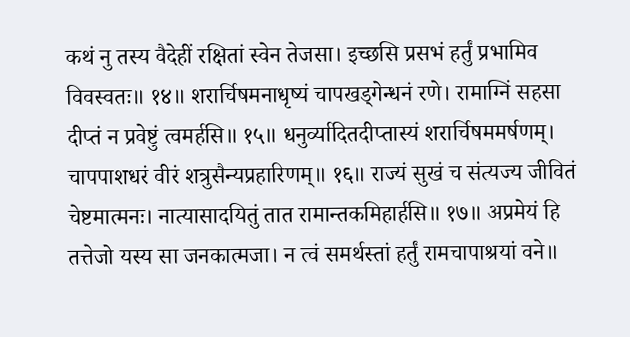कथं नु तस्य वैदेहीं रक्षितां स्वेन तेजसा। इच्छसि प्रसभं हर्तुं प्रभामिव विवस्वतः॥ १४॥ शरार्चिषमनाधृष्यं चापखड्गेन्धनं रणे। रामाग्निं सहसा दीप्तं न प्रवेष्टुं त्वमर्हसि॥ १५॥ धनुर्व्यादितदीप्तास्यं शरार्चिषममर्षणम्। चापपाशधरं वीरं शत्रुसैन्यप्रहारिणम्॥ १६॥ राज्यं सुखं च संत्यज्य जीवितं चेष्टमात्मनः। नात्यासादयितुं तात रामान्तकमिहार्हसि॥ १७॥ अप्रमेयं हि तत्तेजो यस्य सा जनकात्मजा। न त्वं समर्थस्तां हर्तुं रामचापाश्रयां वने॥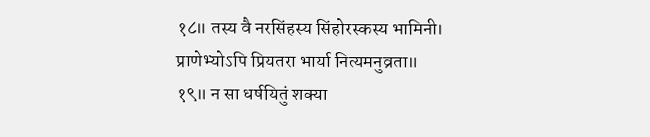१८॥ तस्य वै नरसिंहस्य सिंहोरस्कस्य भामिनी। प्राणेभ्योऽपि प्रियतरा भार्या नित्यमनुव्रता॥ १९॥ न सा धर्षयितुं शक्या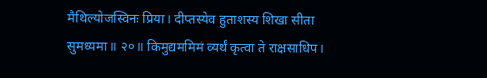मैथिल्योजस्विनः प्रिया। दीप्तस्येव हुताशस्य शिखा सीता सुमध्यमा॥ २०॥ किमुद्यममिमं व्यर्थं कृत्वा ते राक्षसाधिप।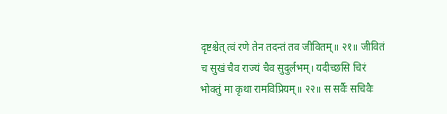दृष्टश्चेत् त्वं रणे तेन तदन्तं तव जीवितम्॥ २१॥ जीवितं च सुखं चैव राज्यं चैव सुदुर्लभम्। यदीच्छसि चिरं भोक्तुं मा कृथा रामविप्रियम्॥ २२॥ स सर्वैः सचिवैः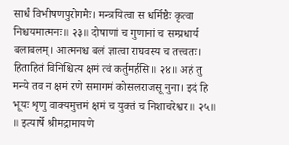सार्धं विभीषणपुरोगमैः। मन्त्रयित्वा स धर्मिष्ठैः कृत्वा निश्चयमात्मनः॥ २३॥ दोषाणां च गुणानां च सम्प्रधार्य बलाबलम्। आत्मनश्च बलं ज्ञात्वा राघवस्य च तत्त्वतः। हिताहितं विनिश्चित्य क्षमं त्वं कर्तुमर्हसि॥ २४॥ अहं तु मन्ये तव न क्षमं रणे समागमं कोसलराजसू नुना। इदं हि भूयः शृणु वाक्यमुत्तमं क्षमं च युक्तं च निशाचरेश्वर॥ २५॥ ॥ इत्यार्षे श्रीमद्रामायणे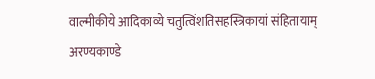वाल्मीकीये आदिकाव्ये चतुत्विंशतिसहस्त्रिकायां संहितायाम् अरण्यकाण्डे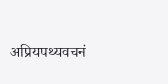अप्रियपथ्यवचनं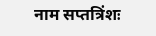नाम सप्तत्रिंशः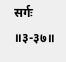सर्गः ॥३-३७॥